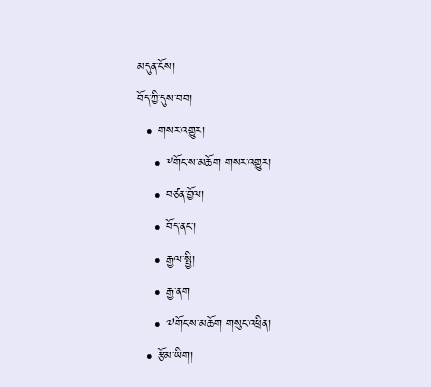མདུན་ངོས།
བོད་ཀྱི་དུས་བབ།
  • གསར་འགྱུར།
    • ༸གོང་ས་མཆོག གསར་འགྱུར།
    • བཙན་བྱོལ།
    • བོད་ནང་།
    • རྒྱལ་སྤྱི།
    • རྒྱ་ནག
    • ༧གོང་ས་མཆོག གསུང་འཕྲིན།
  • རྩོམ་ཡིག།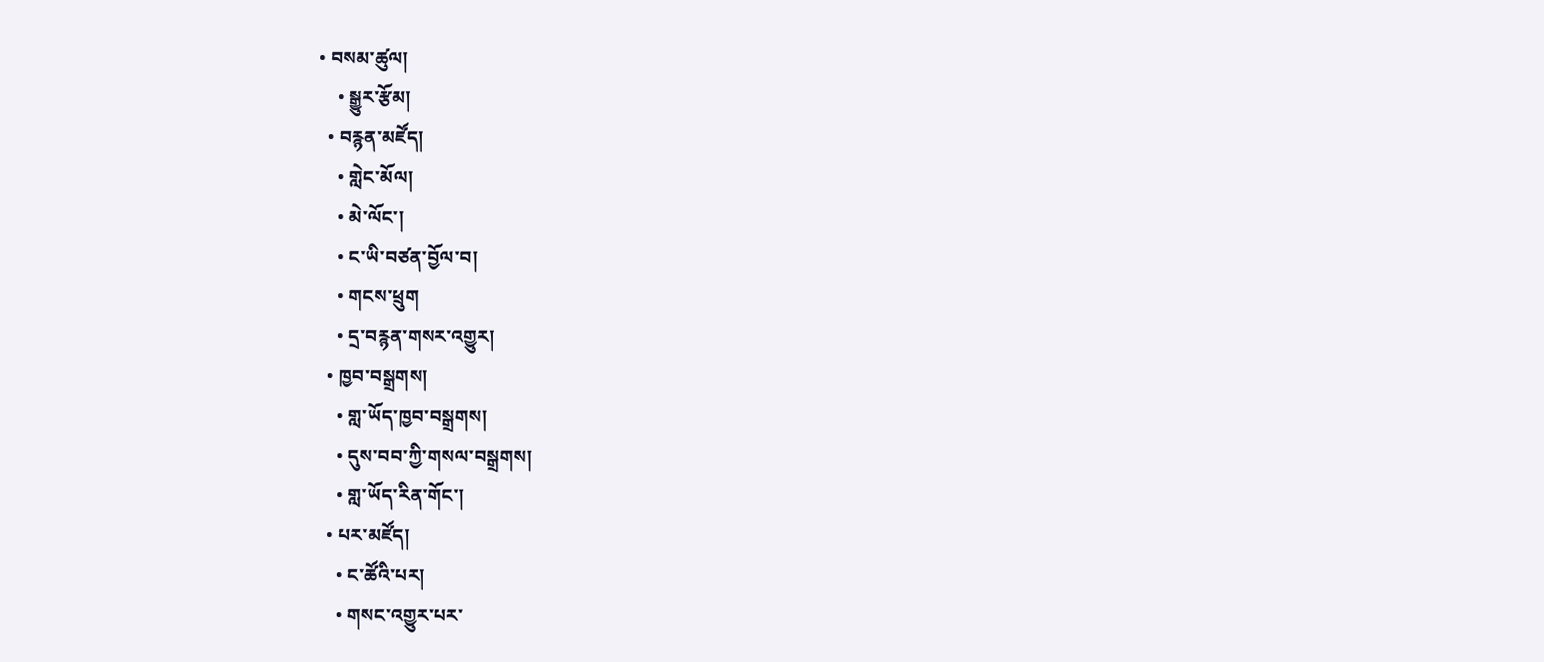• བསམ་ཚུལ།
    • སྒྱུར་རྩོམ།
  • བརྙན་མཛོད།
    • གླེང་མོལ།
    • མེ་ལོང་།
    • ང་ཡི་བཙན་བྱོལ་བ།
    • གངས་ཕྲུག
    • དྲ་བརྙན་གསར་འགྱུར།
  • ཁྱབ་བསྒྲགས།
    • གླ་ཡོད་ཁྱབ་བསྒྲགས།
    • དུས་བབ་ཀྱི་གསལ་བསྒྲགས།
    • གླ་ཡོད་རིན་གོང་།
  • པར་མཛོད།
    • ང་ཚོའི་པར།
    • གསང་འགྱུར་པར་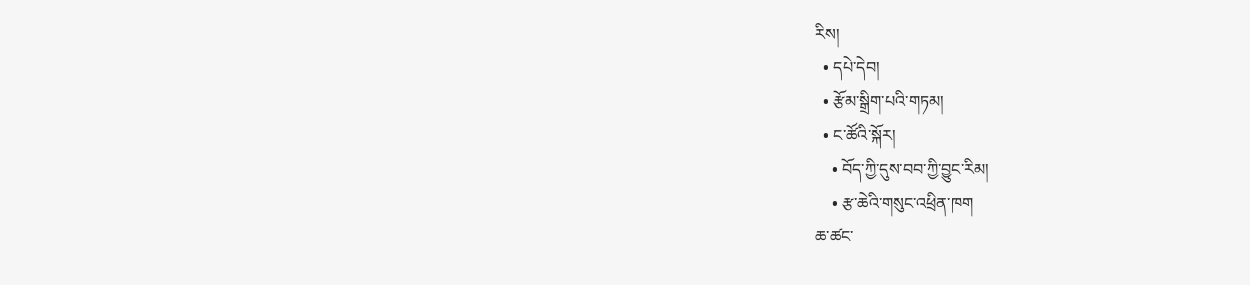རིས།
  • དཔེ་དེབ།
  • རྩོམ་སྒྲིག་པའི་གཏམ།
  • ང་ཚོའི་སྐོར།
    • བོད་ཀྱི་དུས་བབ་ཀྱི་བྱུང་རིམ།
    • རྩ་ཆེའི་གསུང་འཕྲིན་ཁག
ཆ་ཚང་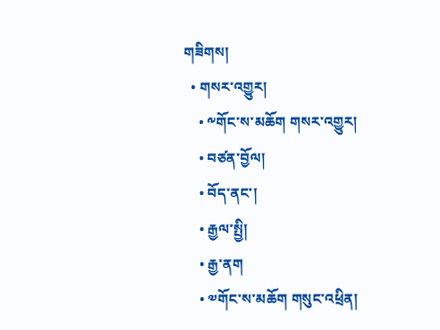གཟིགས།
  • གསར་འགྱུར།
    • ༸གོང་ས་མཆོག གསར་འགྱུར།
    • བཙན་བྱོལ།
    • བོད་ནང་།
    • རྒྱལ་སྤྱི།
    • རྒྱ་ནག
    • ༧གོང་ས་མཆོག གསུང་འཕྲིན།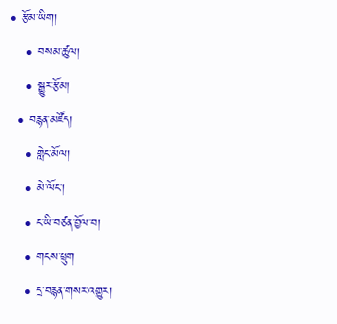• རྩོམ་ཡིག།
    • བསམ་ཚུལ།
    • སྒྱུར་རྩོམ།
  • བརྙན་མཛོད།
    • གླེང་མོལ།
    • མེ་ལོང་།
    • ང་ཡི་བཙན་བྱོལ་བ།
    • གངས་ཕྲུག
    • དྲ་བརྙན་གསར་འགྱུར།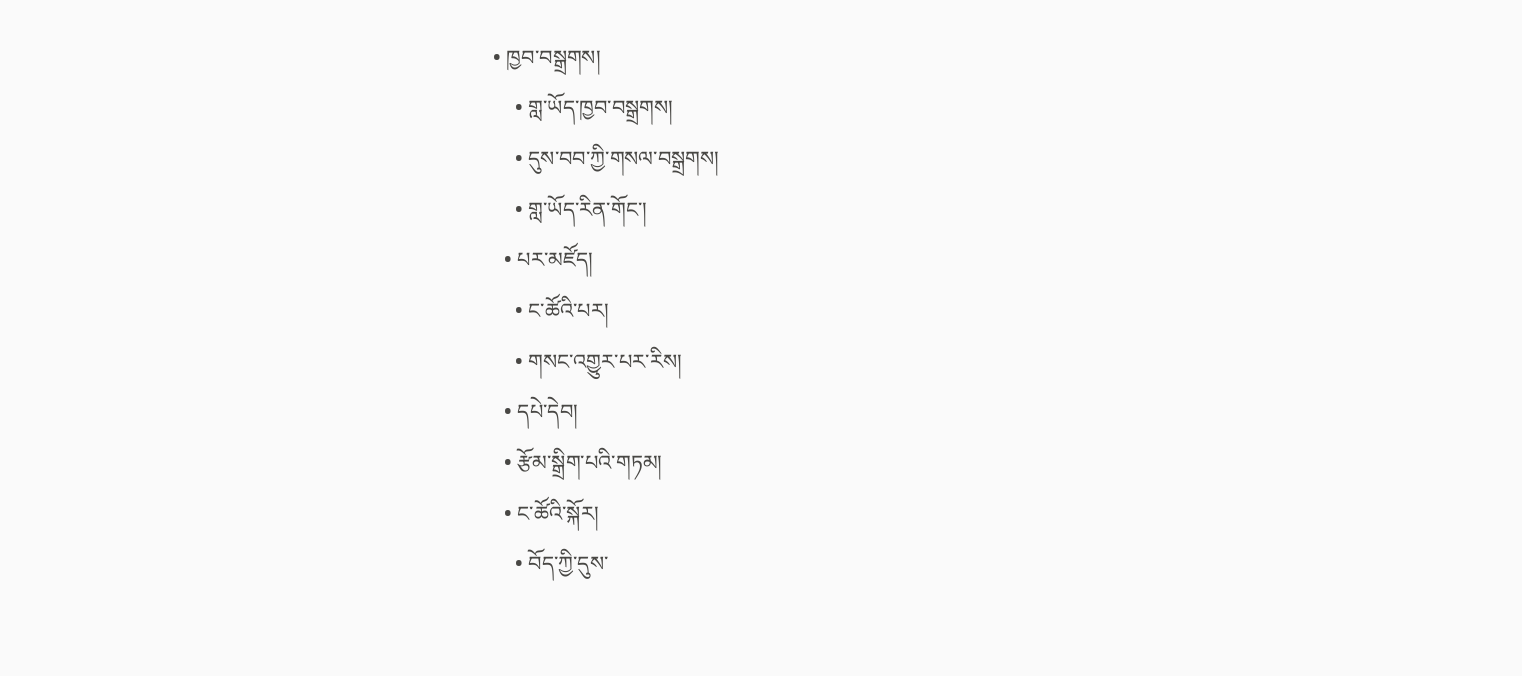• ཁྱབ་བསྒྲགས།
    • གླ་ཡོད་ཁྱབ་བསྒྲགས།
    • དུས་བབ་ཀྱི་གསལ་བསྒྲགས།
    • གླ་ཡོད་རིན་གོང་།
  • པར་མཛོད།
    • ང་ཚོའི་པར།
    • གསང་འགྱུར་པར་རིས།
  • དཔེ་དེབ།
  • རྩོམ་སྒྲིག་པའི་གཏམ།
  • ང་ཚོའི་སྐོར།
    • བོད་ཀྱི་དུས་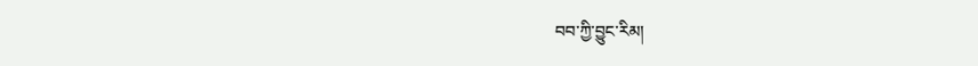བབ་ཀྱི་བྱུང་རིམ།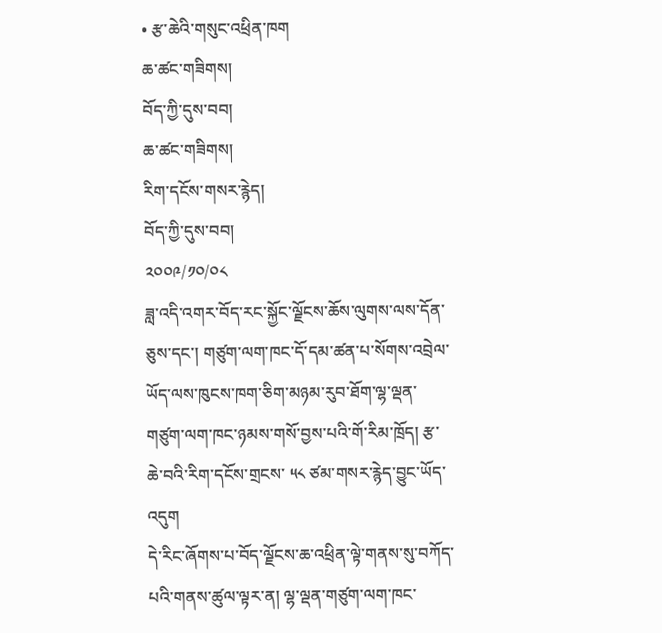• རྩ་ཆེའི་གསུང་འཕྲིན་ཁག
ཆ་ཚང་གཟིགས།
བོད་ཀྱི་དུས་བབ།
ཆ་ཚང་གཟིགས།
རིག་དངོས་གསར་རྙེད།
བོད་ཀྱི་དུས་བབ།
༢༠༠༩/༡༠/༠༨
ཟླ་འདི་འགར་བོད་རང་སྐྱོང་ལྗོངས་ཆོས་ལུགས་ལས་དོན་ཅུས་དང་། གཙུག་ལག་ཁང་དོ་དམ་ཚན་པ་སོགས་འབྲེལ་ཡོད་ལས་ཁུངས་ཁག་ཅིག་མཉམ་རུབ་ཐོག་ལྷ་ལྡན་གཙུག་ལག་ཁང་ཉམས་གསོ་བྱས་པའི་གོ་རིམ་ཁྲོད། རྩ་ཆེ་བའི་རིག་དངོས་གྲངས་ ༥༨ ཙམ་གསར་རྙེད་བྱུང་ཡོད་འདུག
དེ་རིང་ཞོགས་པ་བོད་ལྗོངས་ཆ་འཕྲིན་ལྟེ་གནས་སུ་བཀོད་པའི་གནས་ཚུལ་ལྟར་ན། ལྷ་ལྡན་གཙུག་ལག་ཁང་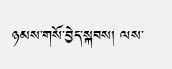ཉམས་གསོ་བྱེད་སྐབས། ལས་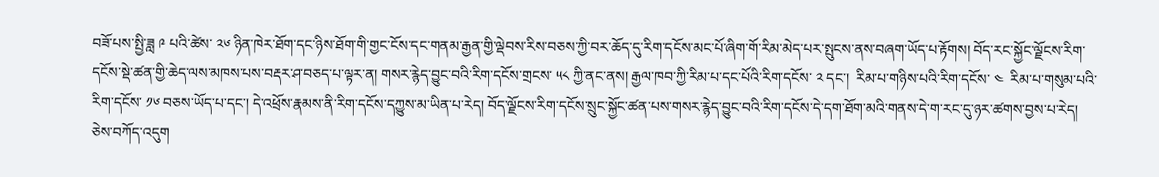བཟོ་པས་སྤྱི་ཟླ ༩ པའི་ཚེས་ ༢༦ ཉིན་ཁེར་ཐོག་དང་ཉིས་ཐོག་གི་གྱང་ངོས་དང་གནམ་རྒྱན་གྱི་ལྡེབས་རིས་བཅས་ཀྱི་བར་ཆོད་དུ་རིག་དངོས་མང་པོ་ཞིག་གོ་རིམ་མེད་པར་སྤུངས་ནས་བཞག་ཡོད་པ་རྟོགས། བོད་རང་སྐྱོང་ལྗོངས་རིག་དངོས་སྡེ་ཚན་གྱི་ཆེད་ལས་མཁས་པས་བརྡར་ཤ་བཅད་པ་ལྟར་ན། གསར་རྙེད་བྱུང་བའི་རིག་དངོས་གྲངས་ ༥༨ ཀྱི་ནང་ནས། རྒྱལ་ཁབ་ཀྱི་རིམ་པ་དང་པོའི་རིག་དངོས་ ༢ དང་།  རིམ་པ་གཉིས་པའི་རིག་དངོས་ ༤  རིམ་པ་གསུམ་པའི་རིག་དངོས་ ༡༦ བཅས་ཡོད་པ་དང་། དེ་འཕྲོས་རྣམས་ནི་རིག་དངོས་དཀྱུས་མ་ཡིན་པ་རེད། བོད་ལྗོངས་རིག་དངོས་སྲུང་སྐྱོང་ཚན་པས་གསར་རྙེད་བྱུང་བའི་རིག་དངོས་དེ་དག་ཐོག་མའི་གནས་དེ་ག་རང་དུ་ཉར་ཚགས་བྱས་པ་རེད། ཅེས་བཀོད་འདུག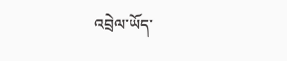འབྲེལ་ཡོད་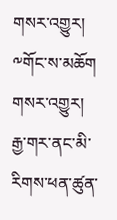གསར་འགྱུར།
༸གོང་ས་མཆོག གསར་འགྱུར།
རྒྱ་གར་ནང་མི་རིགས་ཕན་ཚུན་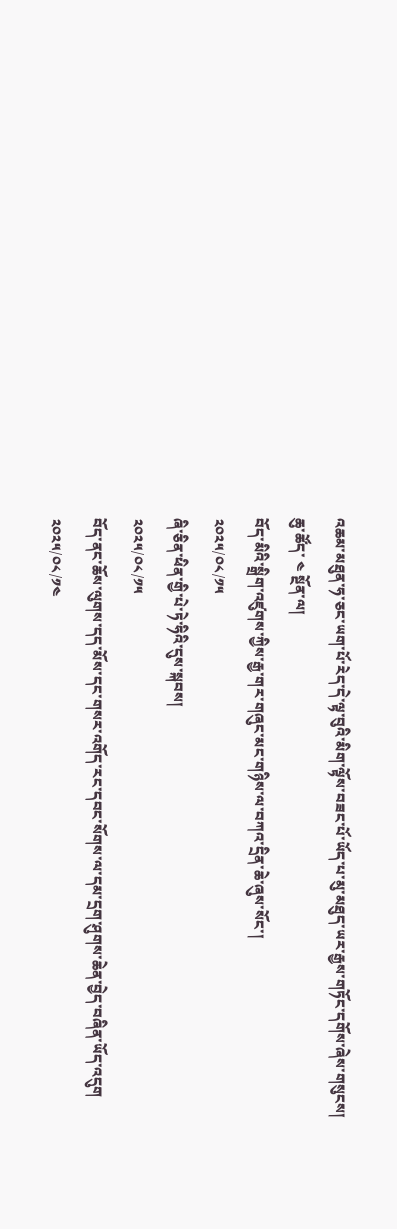འཆམ་མཐུན་ཧ་ཅང་ཡག་པོ་རེད་དེ་ལྟ་བུའི་མིག་ལྟོས་བཟང་པོ་ཡོད་པ་མུ་མཐུད་ཡར་རྒྱས་གཏོང་དགོས་ཞེས་གསུངས།
ཆུ་ཚོད་ ༤ སྔོན་ལ།
བོད་མིའི་སྒྲིག་འཛུགས་ཀྱིས་རྒྱ་གར་གཞུང་མང་གཉིས་ལ་བཀའ་དྲིན་ཆེ་ཞུས་སོང་།
༢༠༢༥/༠༨/༡༥
ཞི་ཅིན་ཕིན་གྱི་པེ་ཏེ་ཧིའི་དུས་སྐབས།
༢༠༢༥/༠༨/༡༥
བོད་ནང་ཆོས་ལུགས་དད་མོས་དང་གསར་འགོད་རང་དབང་སོགས་ལ་དམ་དྲག་ཤུགས་ཆེན་བྱེད་བཞིན་ཡོད་འདུག
༢༠༢༥/༠༨/༡༤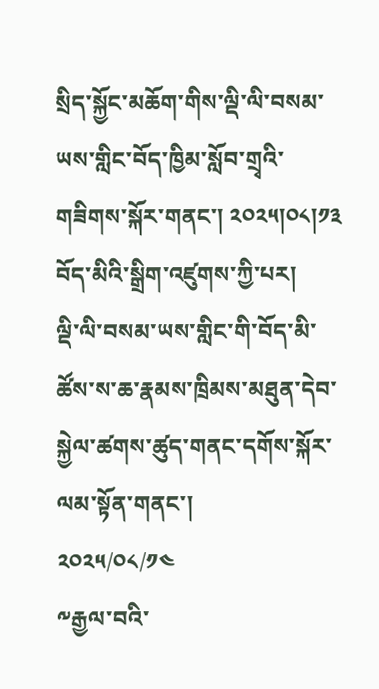སྲིད་སྐྱོང་མཆོག་གིས་ལྡི་ལི་བསམ་ཡས་གླིང་བོད་ཁྱིམ་སློབ་གྲྭའི་གཟིགས་སྐོར་གནང་། ༢༠༢༥།༠༨།༡༣ བོད་མིའི་སྒྲིག་འཛུགས་ཀྱི་པར།
ལྡི་ལི་བསམ་ཡས་གླིང་གི་བོད་མི་ཚོས་ས་ཆ་རྣམས་ཁྲིམས་མཐུན་དེབ་སྐྱེལ་ཚགས་ཚུད་གནང་དགོས་སྐོར་ལམ་སྟོན་གནང་།
༢༠༢༥/༠༨/༡༤
༸རྒྱལ་བའི་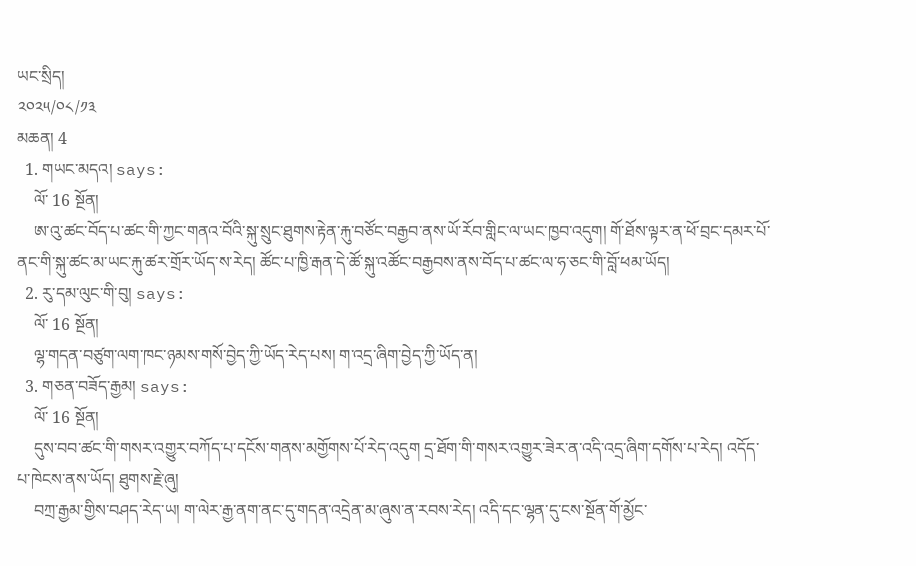ཡང་སྲིད།
༢༠༢༥/༠༨/༡༣
མཆན། 4
  1. གཡང་མདའ། says:
    ལོ་ 16 སྔོན།
    ཨ་འུ་ཚང་བོད་པ་ཚང་གི་ཀྱང་གནའ་བོའི་སྐུ་སྲུང་ཐུགས་རྟེན་རྐུ་བཙོང་བརྒྱབ་ནས་ཡོ་རོབ་གླིང་ལ་ཡང་ཁྱབ་འདུག། གོ་ཐོས་ལྟར་ན་ཕོ་བྲང་དམར་པོ་ནང་གི་སྐུ་ཚང་མ་ཡང་རྐུ་ཚར་གྲོར་ཡོད་ས་རེད། ཚོང་པ་ཁྱི་རྒན་དེ་ཚོ་སྐུ་འཚོང་བརྒྱབས་ནས་བོད་པ་ཚང་ལ་ཧ་ཅང་གི་བློ་ཕམ་ཡོད།
  2. རུ་དམ་ལུང་གི་བུ། says:
    ལོ་ 16 སྔོན།
    ལྷ་གདན་བཙུག་ལག་ཁང་ཉམས་གསོ་བྱེད་ཀྱི་ཡོད་རེད་པས། ག་འདྲ་ཞིག་བྱེད་ཀྱི་ཡོད་ན།
  3. གཅན་བཟོད་རྒྱམ། says:
    ལོ་ 16 སྔོན།
    དུས་བབ་ཚང་གི་གསར་འགྱུར་བཀོད་པ་དངོས་གནས་མགྱོགས་པོ་རེད་འདུག དྲ་ཐོག་གི་གསར་འགྱུར་ཟེར་ན་འདི་འདྲ་ཞིག་དགོས་པ་རེད། འདོད་པ་ཁེངས་ནས་ཡོད། ཐུགས་རྗེ་ཞུ།
    བཀྲ་རྒྱམ་གྱིས་བཤད་རེད་ཡ། ག་ལེར་རྒྱ་ནག་ནང་དུ་གདན་འདྲེན་མ་ཞུས་ན་རབས་རེད། འདི་དང་ལྷན་དུ་ངས་སྔོན་གོ་མྱོང་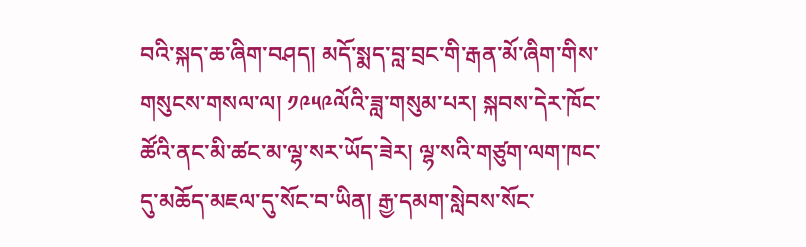བའི་སྐད་ཆ་ཞིག་བཤད། མདོ་སྨད་བླ་བྲང་གི་རྒན་མོ་ཞིག་གིས་གསུངས་གསལ་ལ། ༡༩༥༩ལོའི་ཟླ་གསུམ་པར། སྐབས་དེར་ཁོང་ཚོའི་ནང་མི་ཚང་མ་ལྷ་སར་ཡོད་ཟེར། ལྷ་སའི་གཙུག་ལག་ཁང་དུ་མཆོད་མཇལ་དུ་སོང་བ་ཡིན། རྒྱ་དམག་སླེབས་སོང་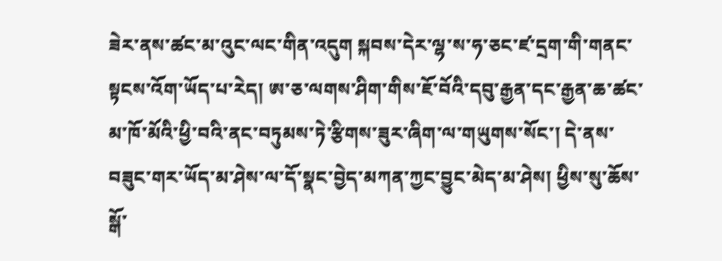ཟེར་ནས་ཚང་མ་འུང་ལང་གིན་འདུག སྐབས་དེར་ལྷ་ས་ཧ་ཅང་ཛ་དྲག་གི་གནང་སྟངས་འོག་ཡོད་པ་རེད། ཨ་ཅ་ལགས་ཤིག་གིས་ཇོ་བོའི་དབུ་རྒྱན་དང་རྒྱན་ཆ་ཚང་མ་ཁོ་མོའི་ཕྱི་བའི་ནང་བཏུམས་ཏེ་རྩིགས་ཟུར་ཞིག་ལ་གཡུགས་སོང་། དེ་ནས་བཟུང་གར་ཡོད་མ་ཤེས་ལ་དོ་སྣང་བྱེད་མཀན་ཀྱང་བྱུང་མེད་མ་ཤེས། ཕྱིས་སུ་ཆོས་སྒོ་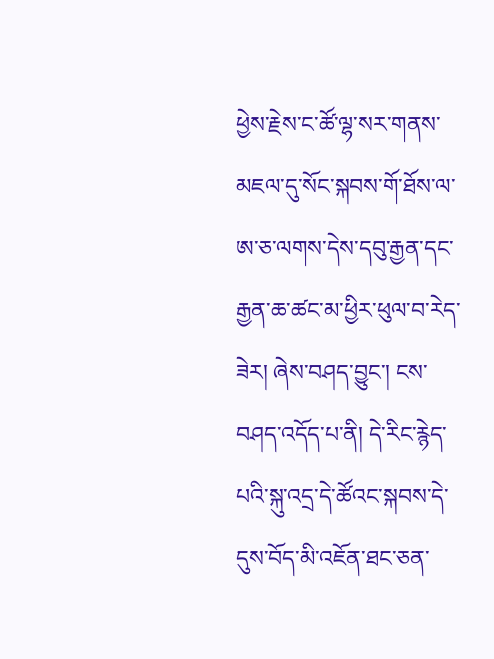ཕྱེས་རྗེས་ང་ཚོ་ལྷ་སར་གནས་མཇལ་དུ་སོང་སྐབས་གོ་ཐོས་ལ་ཨ་ཅ་ལགས་དེས་དབུ་རྒྱན་དང་རྒྱན་ཆ་ཚང་མ་ཕྱིར་ཕུལ་བ་རེད་ཟེར། ཞེས་བཤད་བྱུང་། ངས་བཤད་འདོད་པ་ནི། དེ་རིང་རྙེད་པའི་སྐུ་འདྲ་དེ་ཚོའང་སྐབས་དེ་དུས་བོད་མི་འཇོན་ཐང་ཅན་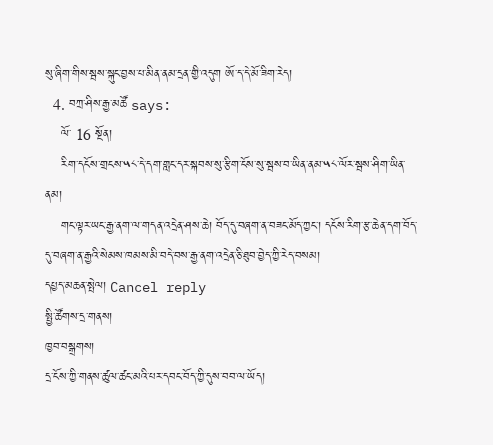སུ་ཞིག་གིས་སྦས་སྐུང་བྱས་པ་མིན་ནམ་དྲན་གྱི་འདུག ཨོ་ད་དེ་མོ་ཟིག་རེད།
  4. བཀྲ་ཤིས་རྒྱ་མཚོ says:
    ལོ་ 16 སྔོན།
    རིག་དངོས་གྲངས་༥༨་དེ་དག་གླང་དར་སྐབས་སུ་རྩིག་ངོས་སུ་སྦས་བ་ཡིན་ནམ་༥༨་ལོར་སྦས་ཤིག་ཡིན་ནམ།
    གང་ལྟར་ཡང་རྒྱ་ནག་ལ་གདན་འདྲེན་ཤས་ཆེ། བོད་དུ་བཞག་ན་བཟང་མོད་ཀྱང་། དངོས་རིག་རྩ་ཆེན་དག་བོད་དུ་བཞག་ན་རྒྱའི་སེམས་ཁམས་མི་བདེ་བས་རྒྱ་ནག་འདྲེན་ཅི་ཐུབ་བྱེད་ཀྱི་རེད་བསམ།
དཔྱད་མཆན་སྤེལ། Cancel reply
སྤྱི་ཚོགས་དྲ་གནས།
ཁྱབ་བསྒྲགས།
དྲ་ངོས་ཀྱི་གནས་ཚུལ་ཚང་མའི་པར་དབང་བོད་ཀྱི་དུས་བབ་ལ་ཡོད།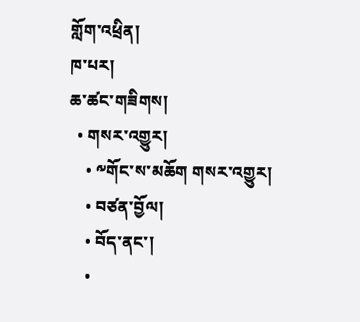གློག་འཕྲིན།
ཁ་པར།
ཆ་ཚང་གཟིགས།
  • གསར་འགྱུར།
    • ༸གོང་ས་མཆོག གསར་འགྱུར།
    • བཙན་བྱོལ།
    • བོད་ནང་།
    •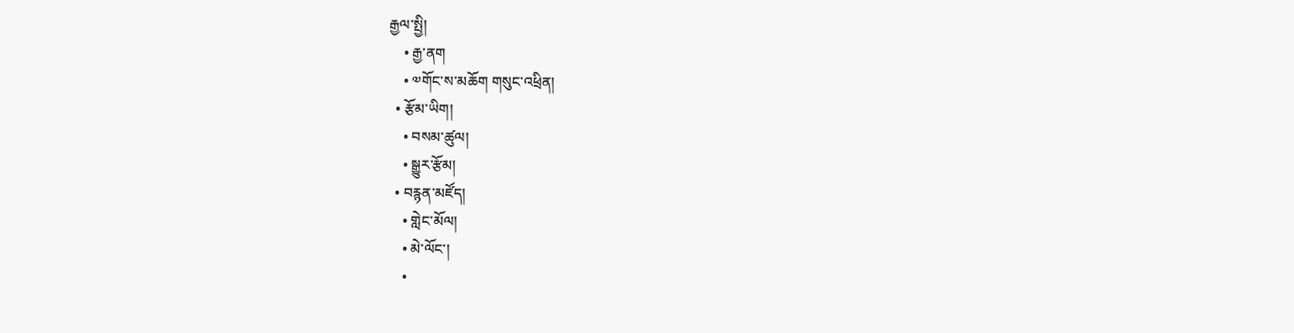རྒྱལ་སྤྱི།
    • རྒྱ་ནག
    • ༧གོང་ས་མཆོག གསུང་འཕྲིན།
  • རྩོམ་ཡིག།
    • བསམ་ཚུལ།
    • སྒྱུར་རྩོམ།
  • བརྙན་མཛོད།
    • གླེང་མོལ།
    • མེ་ལོང་།
    •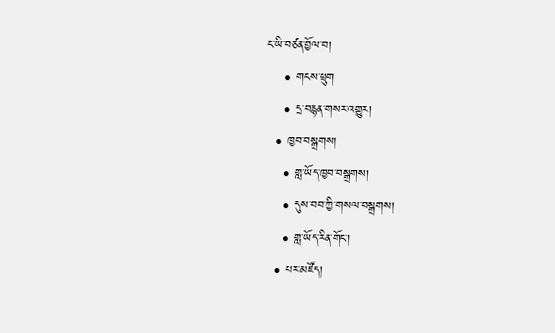ང་ཡི་བཙན་བྱོལ་བ།
    • གངས་ཕྲུག
    • དྲ་བརྙན་གསར་འགྱུར།
  • ཁྱབ་བསྒྲགས།
    • གླ་ཡོད་ཁྱབ་བསྒྲགས།
    • དུས་བབ་ཀྱི་གསལ་བསྒྲགས།
    • གླ་ཡོད་རིན་གོང་།
  • པར་མཛོད།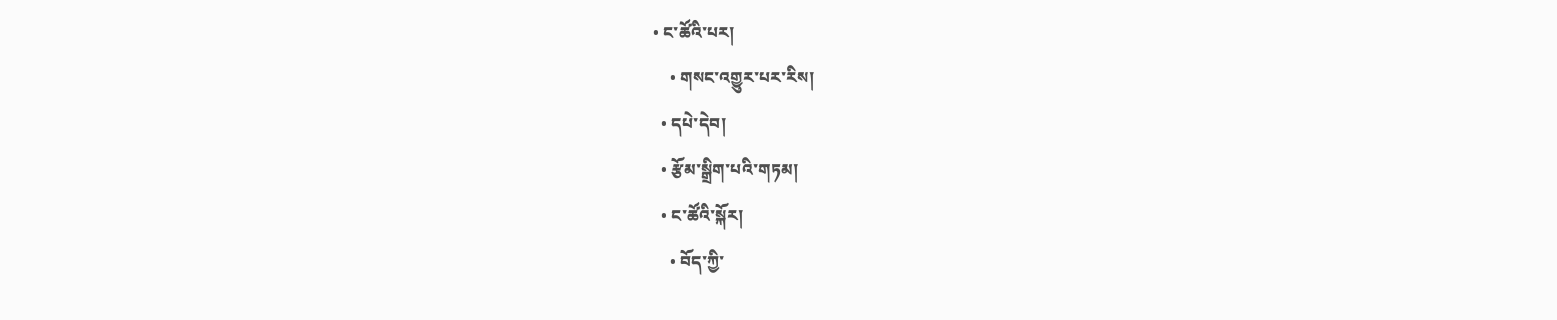• ང་ཚོའི་པར།
    • གསང་འགྱུར་པར་རིས།
  • དཔེ་དེབ།
  • རྩོམ་སྒྲིག་པའི་གཏམ།
  • ང་ཚོའི་སྐོར།
    • བོད་ཀྱི་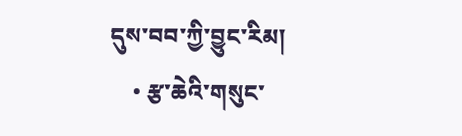དུས་བབ་ཀྱི་བྱུང་རིམ།
    • རྩ་ཆེའི་གསུང་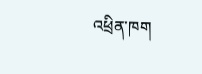འཕྲིན་ཁག